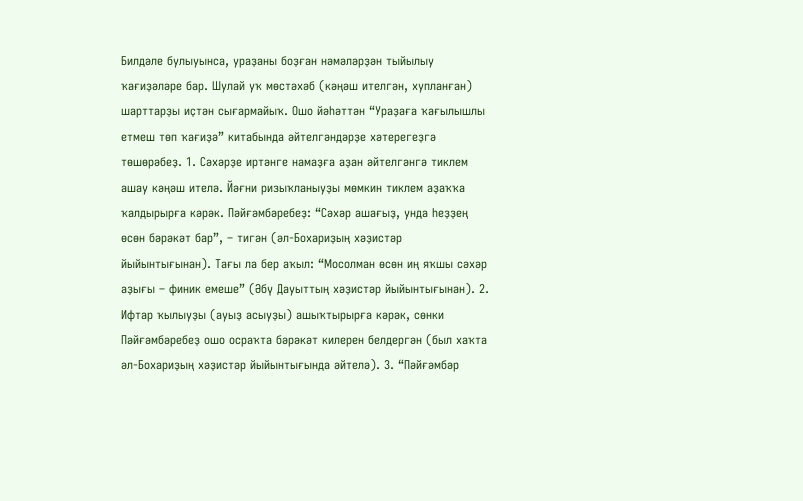Билдәле булыуынса, ураҙаны боҙған нәмәләрҙән тыйылыу ҡағиҙәләре бар. Шулай уҡ мөстәхәб (кәңәш ителгән, хупланған) шарттарҙы иҫтән сығармайыҡ. Ошо йәһәттән “Ураҙаға ҡағылышлы етмеш төп ҡағиҙә” китабында әйтелгәндәрҙе хәтерегеҙгә төшөрәбеҙ. 1. Сәхәрҙе иртәнге намаҙға аҙан әйтелгәнгә тиклем ашау кәңәш ителә. Йәғни ризыҡланыуҙы мөмкин тиклем аҙаҡҡа ҡалдырырға кәрәк. Пәйғәмбәребеҙ: “Сәхәр ашағыҙ, унда һеҙҙең өсөн бәрәкәт бар”, – тигән (әл-Бохариҙың хәҙистәр йыйынтығынан). Тағы ла бер аҡыл: “Мосолман өсөн иң яҡшы сәхәр аҙығы – финик емеше” (Әбү Дауыттың хәҙистәр йыйынтығынан). 2. Ифтар ҡылыуҙы (ауыҙ асыуҙы) ашыҡтырырға кәрәк, сөнки Пәйғәмбәребеҙ ошо осраҡта бәрәкәт килерен белдергән (был хаҡта әл-Бохариҙың хәҙистәр йыйынтығында әйтелә). 3. “Пәйғәмбәр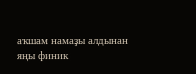аҡшам намаҙы алдынан яңы финик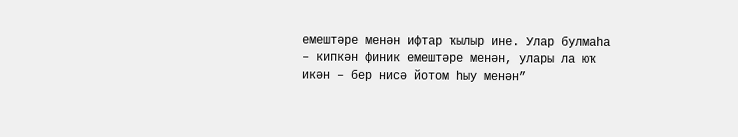емештәре менән ифтар ҡылыр ине. Улар булмаһа – кипкән финик емештәре менән, улары ла юҡ икән – бер нисә йотом һыу менән”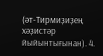(әт-Тирмиҙиҙең хәҙистәр йыйынтығынан). 4.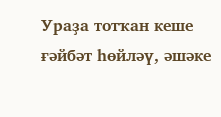Ураҙа тотҡан кеше ғәйбәт һөйләү, әшәке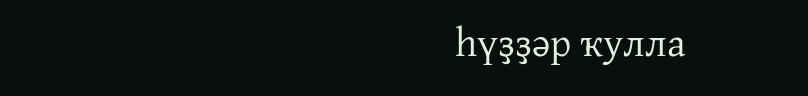һүҙҙәр ҡулла